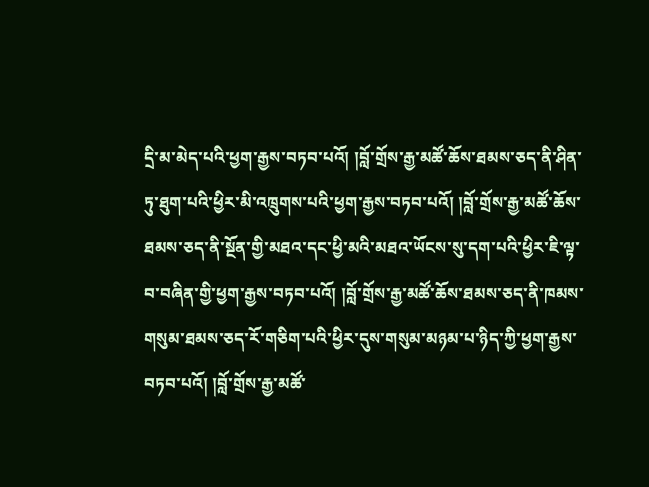དྲི་མ་མེད་པའི་ཕྱག་རྒྱས་བཏབ་པའོ། །བློ་གྲོས་རྒྱ་མཚོ་ཆོས་ཐམས་ཅད་ནི་ཤིན་ཏུ་ཐུག་པའི་ཕྱིར་མི་འཁྲུགས་པའི་ཕྱག་རྒྱས་བཏབ་པའོ། །བློ་གྲོས་རྒྱ་མཚོ་ཆོས་ཐམས་ཅད་ནི་སྔོན་གྱི་མཐའ་དང་ཕྱི་མའི་མཐའ་ཡོངས་སུ་དག་པའི་ཕྱིར་ཇི་ལྟ་བ་བཞིན་གྱི་ཕྱག་རྒྱས་བཏབ་པའོ། །བློ་གྲོས་རྒྱ་མཚོ་ཆོས་ཐམས་ཅད་ནི་ཁམས་གསུམ་ཐམས་ཅད་རོ་གཅིག་པའི་ཕྱིར་དུས་གསུམ་མཉམ་པ་ཉིད་ཀྱི་ཕྱག་རྒྱས་བཏབ་པའོ། །བློ་གྲོས་རྒྱ་མཚོ་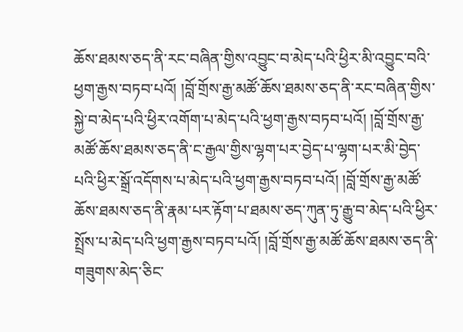ཆོས་ཐམས་ཅད་ནི་རང་བཞིན་གྱིས་འབྱུང་བ་མེད་པའི་ཕྱིར་མི་འབྱུང་བའི་ཕྱག་རྒྱས་བཏབ་པའོ། །བློ་གྲོས་རྒྱ་མཚོ་ཆོས་ཐམས་ཅད་ནི་རང་བཞིན་གྱིས་སྐྱེ་བ་མེད་པའི་ཕྱིར་འགོག་པ་མེད་པའི་ཕྱག་རྒྱས་བཏབ་པའོ། །བློ་གྲོས་རྒྱ་མཚོ་ཆོས་ཐམས་ཅད་ནི་ང་རྒྱལ་གྱིས་ལྷག་པར་བྱེད་པ་ལྷག་པར་མི་བྱེད་པའི་ཕྱིར་སྒྲོ་འདོགས་པ་མེད་པའི་ཕྱག་རྒྱས་བཏབ་པའོ། །བློ་གྲོས་རྒྱ་མཚོ་ཆོས་ཐམས་ཅད་ནི་རྣམ་པར་རྟོག་པ་ཐམས་ཅད་ཀུན་ཏུ་རྒྱུ་བ་མེད་པའི་ཕྱིར་སྤྲོས་པ་མེད་པའི་ཕྱག་རྒྱས་བཏབ་པའོ། །བློ་གྲོས་རྒྱ་མཚོ་ཆོས་ཐམས་ཅད་ནི་གཟུགས་མེད་ཅིང་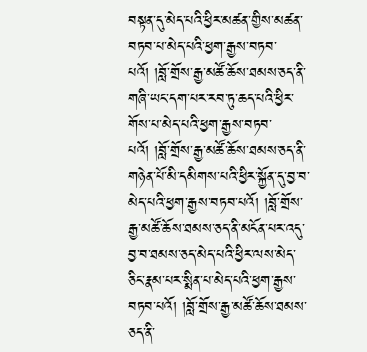བསྟན་དུ་མེད་པའི་ཕྱིར་མཚན་གྱིས་མཚན་བཏབ་པ་མེད་པའི་ཕྱག་རྒྱས་བཏབ་པའོ། །བློ་གྲོས་རྒྱ་མཚོ་ཆོས་ཐམས་ཅད་ནི་གཞི་ཡང་དག་པར་རབ་ཏུ་ཆད་པའི་ཕྱིར་གོས་པ་མེད་པའི་ཕྱག་རྒྱས་བཏབ་པའོ། །བློ་གྲོས་རྒྱ་མཚོ་ཆོས་ཐམས་ཅད་ནི་གཉེན་པོ་མི་དམིགས་པའི་ཕྱིར་སྐྱོན་དུ་བྱ་བ་མེད་པའི་ཕྱག་རྒྱས་བཏབ་པའོ། །བློ་གྲོས་རྒྱ་མཚོ་ཆོས་ཐམས་ཅད་ནི་མངོན་པར་འདུ་བྱ་བ་ཐམས་ཅད་མེད་པའི་ཕྱིར་ལས་མེད་ཅིང་རྣམ་པར་སྨིན་པ་མེད་པའི་ཕྱག་རྒྱས་བཏབ་པའོ། །བློ་གྲོས་རྒྱ་མཚོ་ཆོས་ཐམས་ཅད་ནི་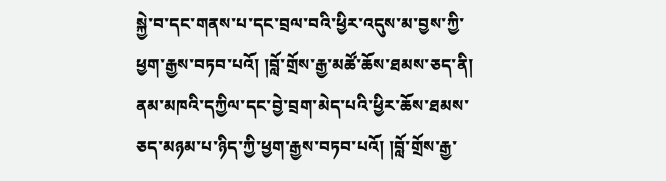སྐྱེ་བ་དང་གནས་པ་དང་བྲལ་བའི་ཕྱིར་འདུས་མ་བྱས་ཀྱི་ཕྱག་རྒྱས་བཏབ་པའོ། །བློ་གྲོས་རྒྱ་མཚོ་ཆོས་ཐམས་ཅད་ནི། ནམ་མཁའི་དཀྱིལ་དང་བྱེ་བྲག་མེད་པའི་ཕྱིར་ཆོས་ཐམས་ཅད་མཉམ་པ་ཉིད་ཀྱི་ཕྱག་རྒྱས་བཏབ་པའོ། །བློ་གྲོས་རྒྱ་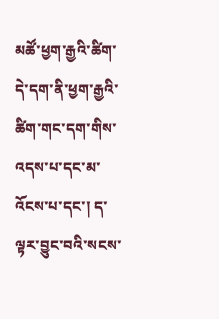མཚོ་ཕྱག་རྒྱའི་ཚིག་དེ་དག་ནི་ཕྱག་རྒྱའི་ཚིག་གང་དག་གིས་འདས་པ་དང་མ་འོངས་པ་དང་། ད་ལྟར་བྱུང་བའི་སངས་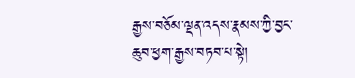རྒྱས་བཅོམ་ལྡན་འདས་རྣམས་ཀྱི་བྱང་ཆུབ་ཕྱག་རྒྱས་བཏབ་པ་སྟེ།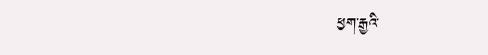ཕྱག་རྒྱའི་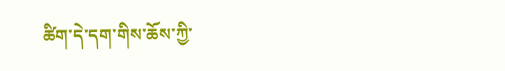ཚིག་དེ་དག་གིས་ཆོས་ཀྱི་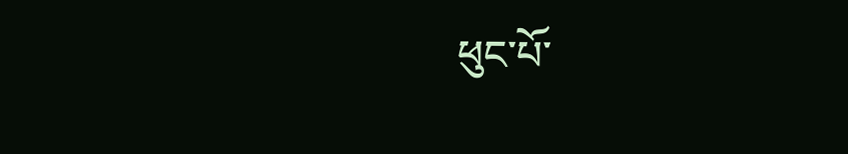ཕུང་པོ་